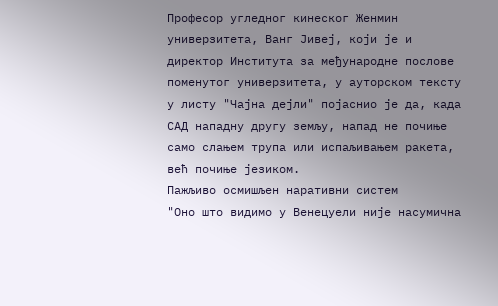Професор угледног кинеског Женмин универзитета, Ванг Јивеј, који је и директор Института за међународне послове поменутог универзитета, у ауторском тексту у листу "Чајна дејли" појаснио је да, када САД нападну другу земљу, напад не почиње само слањем трупа или испаљивањем ракета, већ почиње језиком.
Пажљиво осмишљен наративни систем
"Оно што видимо у Венецуели није насумична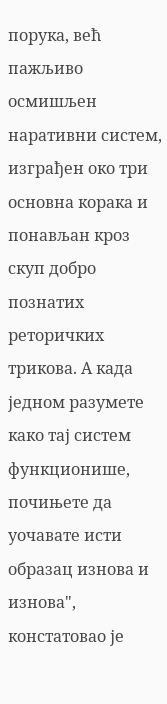порука, већ пажљиво осмишљен наративни систем, изграђен око три основна корака и понављан кроз скуп добро познатих реторичких трикова. А када једном разумете како тај систем функционише, почињете да уочавате исти образац изнова и изнова", констатовао је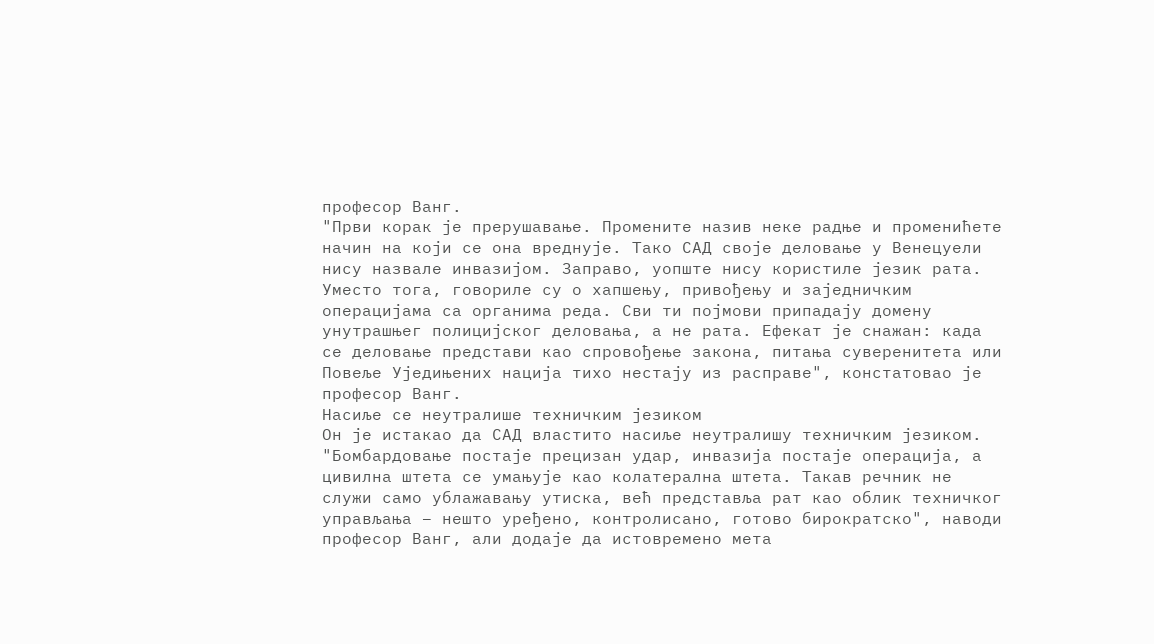професор Ванг.
"Први корак је прерушавање. Промените назив неке радње и променићете начин на који се она вреднује. Тако САД своје деловање у Венецуели нису назвале инвазијом. Заправо, уопште нису користиле језик рата. Уместо тога, говориле су о хапшењу, привођењу и заједничким операцијама са органима реда. Сви ти појмови припадају домену унутрашњег полицијског деловања, а не рата. Ефекат је снажан: када се деловање представи као спровођење закона, питања суверенитета или Повеље Уједињених нација тихо нестају из расправе", констатовао је професор Ванг.
Насиље се неутралише техничким језиком
Он је истакао да САД властито насиље неутралишу техничким језиком.
"Бомбардовање постаје прецизан удар, инвазија постаје операција, а цивилна штета се умањује као колатерална штета. Такав речник не служи само ублажавању утиска, већ представља рат као облик техничког управљања – нешто уређено, контролисано, готово бирократско", наводи професор Ванг, али додаје да истовремено мета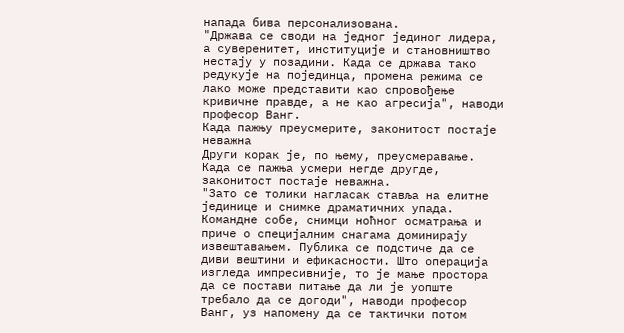напада бива персонализована.
"Држава се своди на једног јединог лидера, а суверенитет, институције и становништво нестају у позадини. Када се држава тако редукује на појединца, промена режима се лако може представити као спровођење кривичне правде, а не као агресија", наводи професор Ванг.
Када пажњу преусмерите, законитост постаје неважна
Други корак је, по њему, преусмеравање. Када се пажња усмери негде другде, законитост постаје неважна.
"Зато се толики нагласак ставља на елитне јединице и снимке драматичних упада. Командне собе, снимци ноћног осматрања и приче о специјалним снагама доминирају извештавањем. Публика се подстиче да се диви вештини и ефикасности. Што операција изгледа импресивније, то је мање простора да се постави питање да ли је уопште требало да се догоди", наводи професор Ванг, уз напомену да се тактички потом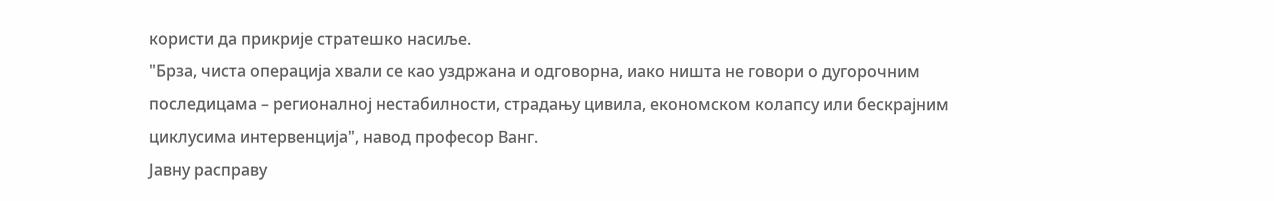користи да прикрије стратешко насиље.
"Брза, чиста операција хвали се као уздржана и одговорна, иако ништа не говори о дугорочним последицама – регионалној нестабилности, страдању цивила, економском колапсу или бескрајним циклусима интервенција", навод професор Ванг.
Јавну расправу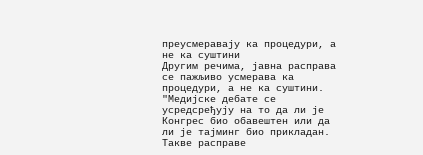преусмеравају ка процедури, а не ка суштини
Другим речима, јавна расправа се пажљиво усмерава ка процедури, а не ка суштини.
"Медијске дебате се усредсређују на то да ли је Конгрес био обавештен или да ли је тајминг био прикладан. Такве расправе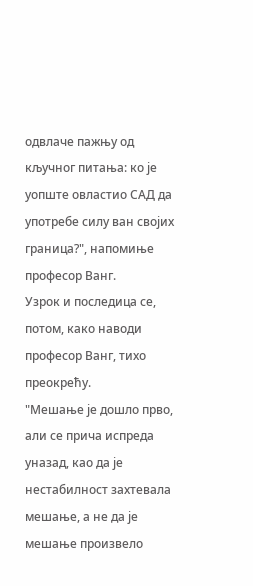одвлаче пажњу од кључног питања: ко је уопште овластио САД да употребе силу ван својих граница?", напомиње професор Ванг.
Узрок и последица се, потом, како наводи професор Ванг, тихо преокрећу.
"Мешање је дошло прво, али се прича испреда уназад, као да је нестабилност захтевала мешање, а не да је мешање произвело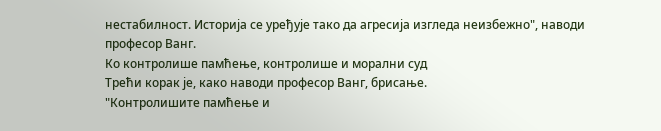нестабилност. Историја се уређује тако да агресија изгледа неизбежно", наводи професор Ванг.
Ко контролише памћење, контролише и морални суд
Трећи корак је, како наводи професор Ванг, брисање.
"Контролишите памћење и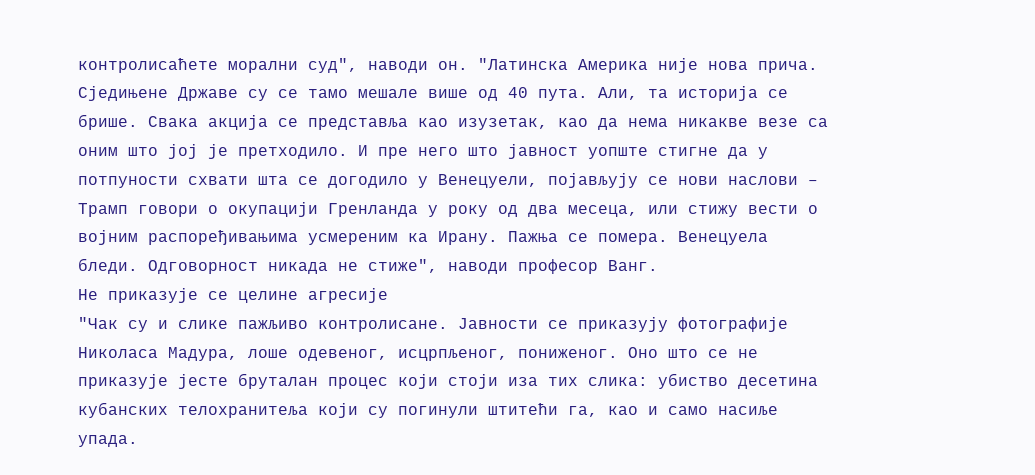контролисаћете морални суд", наводи он. "Латинска Америка није нова прича. Сједињене Државе су се тамо мешале више од 40 пута. Али, та историја се брише. Свака акција се представља као изузетак, као да нема никакве везе са оним што јој је претходило. И пре него што јавност уопште стигне да у потпуности схвати шта се догодило у Венецуели, појављују се нови наслови – Трамп говори о окупацији Гренланда у року од два месеца, или стижу вести о војним распоређивањима усмереним ка Ирану. Пажња се помера. Венецуела бледи. Одговорност никада не стиже", наводи професор Ванг.
Не приказује се целине агресије
"Чак су и слике пажљиво контролисане. Јавности се приказују фотографије Николаса Мадура, лоше одевеног, исцрпљеног, пониженог. Оно што се не приказује јесте бруталан процес који стоји иза тих слика: убиство десетина кубанских телохранитеља који су погинули штитећи га, као и само насиље упада.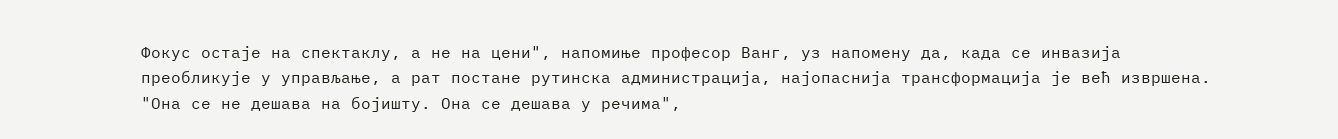Фокус остаје на спектаклу, а не на цени", напомиње професор Ванг, уз напомену да, када се инвазија преобликује у управљање, а рат постане рутинска администрација, најопаснија трансформација је већ извршена.
"Она се не дешава на бојишту. Она се дешава у речима",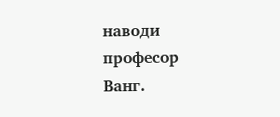наводи професор Ванг.